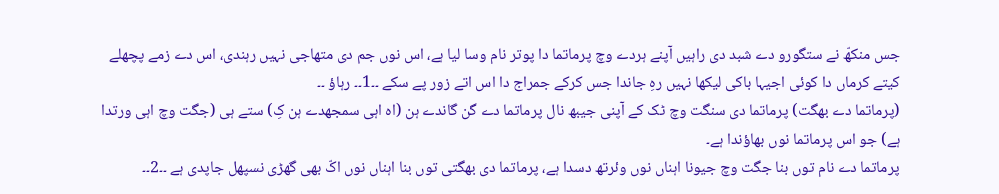جس منکھّ نے ستگورو دے شبد دی راہیں آپنے ہردے وچ پرماتما دا پوتر نام وسا لیا ہے، اس نوں جم دی متھاجی نہیں رہندی، اس دے زمے پچھلے کیتے کرماں دا کوئی اجیہا باکی لیکھا نہیں رہِ جاندا جس کرکے جمراج دا اس اتے زور پے سکے ۔۔1۔۔ رہاؤ ۔۔
(پرماتما دے بھگت) پرماتما دی سنگت وچ ٹک کے آپنی جیبھ نال پرماتما دے گن گاندے ہن (اہ اہی سمجھدے ہن کِ) ستے ہی (جگت وچ اہی ورتدا ہے) جو اس پرماتما نوں بھاؤندا ہے۔
پرماتما دے نام توں بنا جگت وچ جیونا اہناں نوں وئرتھ دسدا ہے، پرماتما دی بھگتی توں بنا اہناں نوں اکّ بھی گھڑی نسپھل جاپدی ہے ۔۔2۔۔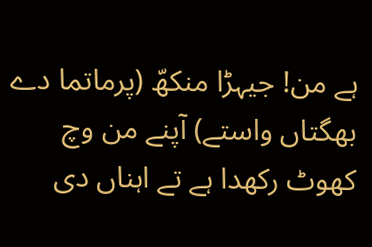ہے من! جیہڑا منکھّ (پرماتما دے بھگتاں واستے) آپنے من وچ کھوٹ رکھدا ہے تے اہناں دی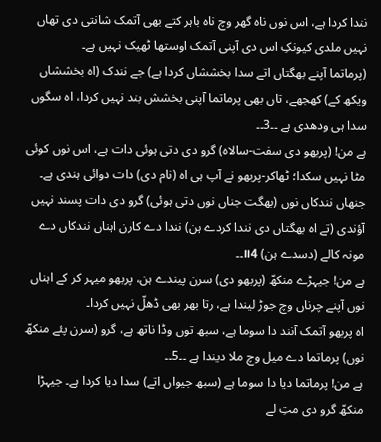نندا کردا ہے، اس نوں ناہ گھر وچ ناہ باہر کتے بھی آتمک شانتی دی تھاں نہیں ملدی کیونکِ اس دی آپنی آتمک اوستھا ٹھیک نہیں ہے۔
(پرماتما آپنے بھگتاں اتے سدا بخششاں کردا ہے) جے نندک (اہ بخششاں ویکھ کے) کھجھے، تاں بھی پرماتما آپنی بخشش بند نہیں کردا، اہ سگوں سدا ہی ودھدی ہے ۔۔3۔۔
ہے من! (پربھو دی سفت-سالاہ) گرو دی دتی ہوئی دات ہے، اس نوں کوئی مٹا نہیں سکدا؛ ٹھاکر-پربھو نے آپ ہی اہ (نام دی) دات دوائی ہندی ہے۔
جنھاں نندکاں نوں (بھگت جناں نوں دتی ہوئی) گرو دی دات پسند نہیں آؤندی (تے اہ بھگتاں دی نندا کردے ہن) نندا دے کارن اہناں نندکاں دے مونہ کالے (دسدے ہن) ॥4۔۔
ہے من! جیہڑے منکھّ (پربھو دی) سرن پیندے ہن، پربھو میہر کر کے اہناں نوں آپنے چرناں وچ جوڑ لیندا ہے، رتا بھر بھی ڈھلّ نہیں کردا۔
اہ پربھو آتمک آنند دا سوما ہے، سبھ توں وڈا ناتھ ہے، گرو (سرن پئے منکھّ نوں) پرماتما دے میل وچ ملا دیندا ہے ۔۔5۔۔
ہے من! پرماتما دیا دا سوما ہے (سبھ جیواں اتے) سدا دیا کردا ہے۔ جیہڑا منکھّ گرو دی متِ لے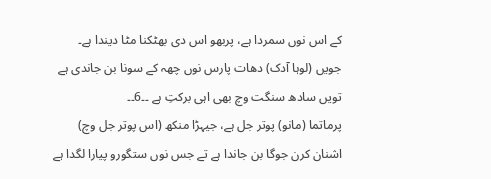کے اس نوں سمردا ہے، پربھو اس دی بھٹکنا مٹا دیندا ہے۔
جویں (لوہا آدک) دھات پارس نوں چھہ کے سونا بن جاندی ہے تویں سادھ سنگت وچ بھی اہی برکتِ ہے ۔۔6۔۔
پرماتما (مانو) پوتر جل ہے، جیہڑا منکھ (اس پوتر جل وچ) اشنان کرن جوگا بن جاندا ہے تے جس نوں ستگورو پیارا لگدا ہے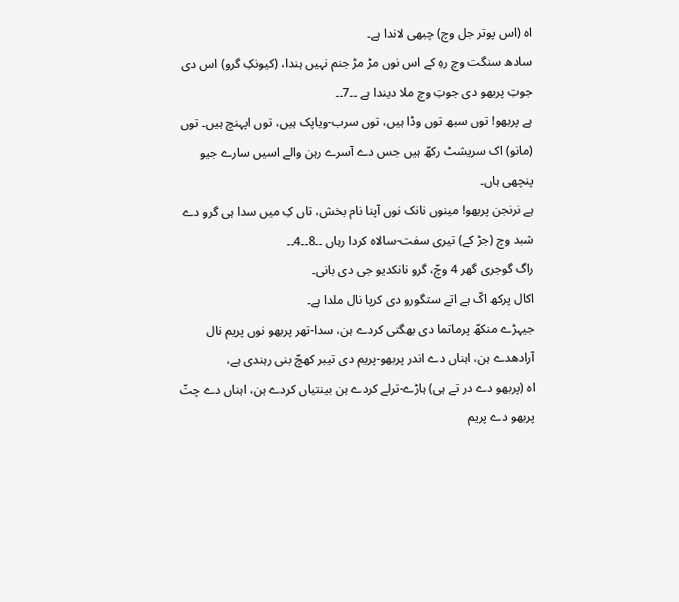اہ (اس پوتر جل وچ) چبھی لاندا ہے۔
سادھ سنگت وچ رہِ کے اس نوں مڑ مڑ جنم نہیں ہندا، (کیونکِ گرو) اس دی جوتِ پربھو دی جوتِ وچ ملا دیندا ہے ۔۔7۔۔
ہے پربھو! توں سبھ توں وڈا ہیں، توں سرب-ویاپک ہیں، توں اپہنچ ہیں۔ توں (مانو) اک سریشٹ رکھّ ہیں جس دے آسرے رہن والے اسیں سارے جیو پنچھی ہاں۔
ہے نرنجن پربھو! مینوں نانک نوں آپنا نام بخش، تاں کِ میں سدا ہی گرو دے شبد وچ (جڑ کے) تیری سفت-سالاہ کردا رہاں ۔۔8۔۔4۔۔
راگ گوجری گھر 4 وچّ، گرو نانکدیو جی دی بانی۔
اکال پرکھ اکّ ہے اتے ستگورو دی کرپا نال ملدا ہے۔
جیہڑے منکھّ پرماتما دی بھگتی کردے ہن، سدا-تھر پربھو نوں پریم نال آرادھدے ہن، اہناں دے اندر پربھو-پریم دی تیبر کھچّ بنی رہندی ہے،
اہ (پربھو دے در تے ہی) ہاڑے-ترلے کردے ہن بینتیاں کردے ہن، اہناں دے چتّ پربھو دے پریم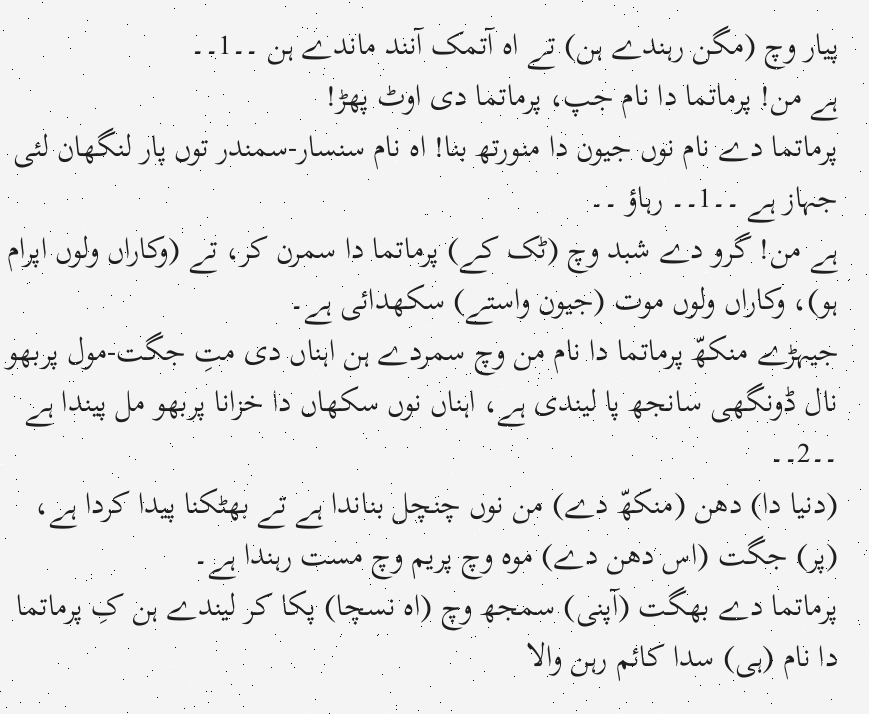پیار وچ (مگن رہندے ہن) تے اہ آتمک آنند ماندے ہن ۔۔1۔۔
ہے من! پرماتما دا نام جپ، پرماتما دی اوٹ پھڑ!
پرماتما دے نام نوں جیون دا منورتھ بنا! اہ نام سنسار-سمندر توں پار لنگھان لئی جہاز ہے ۔۔1۔۔ رہاؤ ۔۔
ہے من! گرو دے شبد وچ (ٹک کے) پرماتما دا سمرن کر، تے (وکاراں ولوں اپرام ہو)، وکاراں ولوں موت (جیون واستے) سکھدائی ہے۔
جیہڑے منکھّ پرماتما دا نام من وچ سمردے ہن اہناں دی متِ جگت-مول پربھو نال ڈونگھی سانجھ پا لیندی ہے، اہناں نوں سکھاں دا خزانا پربھو مل پیندا ہے ۔۔2۔۔
(دنیا دا) دھن (منکھّ دے) من نوں چنچل بناندا ہے تے بھٹکنا پیدا کردا ہے، (پر) جگت (اس دھن دے) موہ وچ پریم وچ مست رہندا ہے۔
پرماتما دے بھگت (آپنی) سمجھ وچ (اہ نسچا) پکا کر لیندے ہن کِ پرماتما دا نام (ہی) سدا کائم رہن والا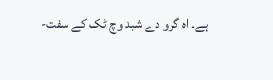ہے۔ اہ گرو دے شبد وچ ٹک کے سفت-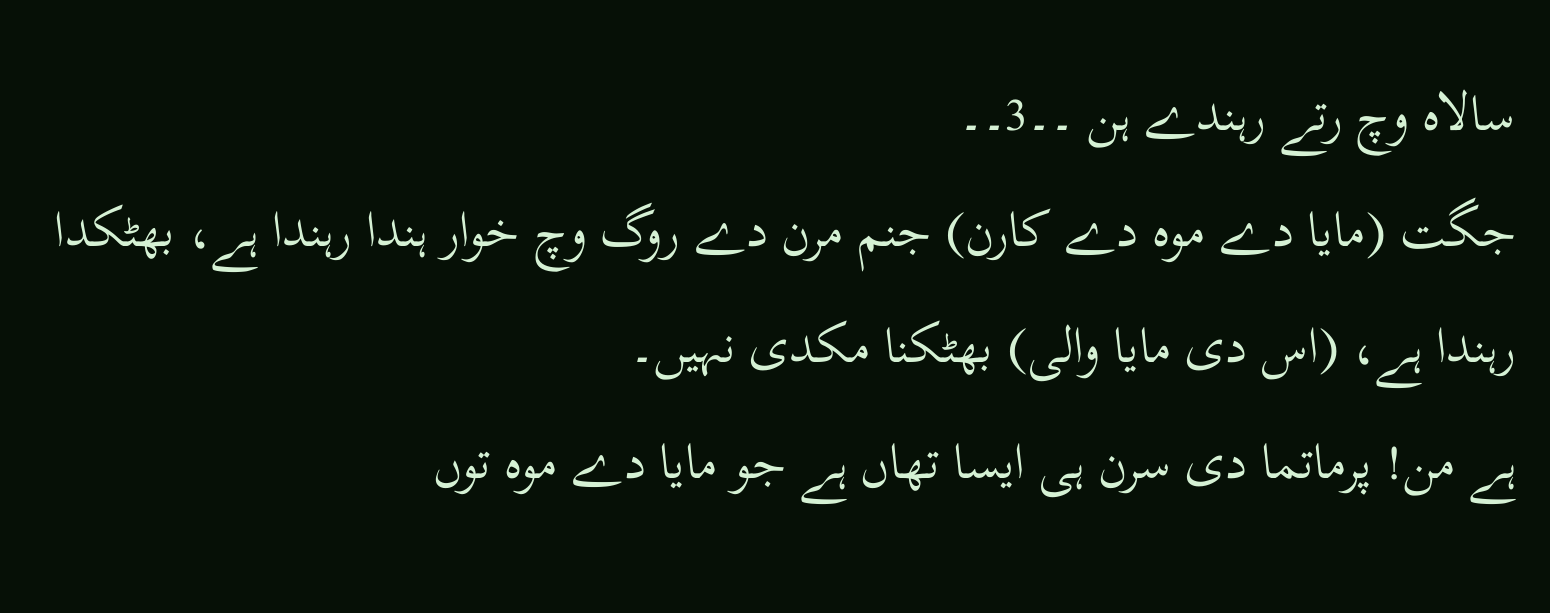سالاہ وچ رتے رہندے ہن ۔۔3۔۔
جگت (مایا دے موہ دے کارن) جنم مرن دے روگ وچ خوار ہندا رہندا ہے، بھٹکدا رہندا ہے، (اس دی مایا والی) بھٹکنا مکدی نہیں۔
ہے من! پرماتما دی سرن ہی ایسا تھاں ہے جو مایا دے موہ توں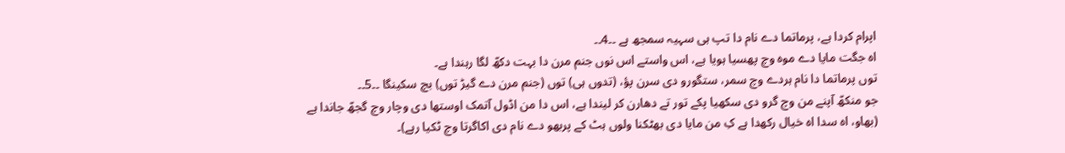اپرام کردا ہے، پرماتما دے نام دا تپ ہی سہیہ سمجھ ہے ۔۔4۔۔
اہ جگت مایا دے موہ وچ پھسیا ہویا ہے، اس واستے اس نوں جنم مرن دا بہت دکھّ لگا رہندا ہے۔
توں پرماتما دا نام ہردے وچ سمر، ستگورو دی سرن پؤ، (تدوں ہی) توں (جنم مرن دے گیڑ توں) بچ سکینگا ۔۔5۔۔
جو منکھّ آپنے من وچ گرو دی سکھیا پکے تور تے دھارن کر لیندا ہے، اس دا من اڈول آتمک اوستھا دی وچار وچ گجھّ جاندا ہے (بھاو، اہ سدا اہ خیال رکھدا ہے کِ من مایا دی بھٹکنا ولوں ہٹ کے پربھو دے نام دی اکاگرتا وچ ٹکیا رہے)۔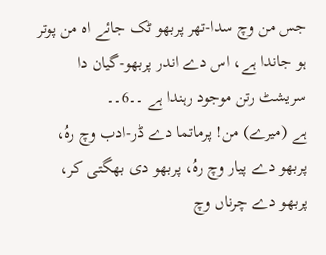جس من وچ سدا-تھر پربھو ٹک جائے اہ من پوتر ہو جاندا ہے، اس دے اندر پربھو-گیان دا سریشٹ رتن موجود رہندا ہے ۔۔6۔۔
ہے (میرے) من! پرماتما دے ڈر-ادب وچ رہُ، پربھو دے پیار وچ رہُ، پربھو دی بھگتی کر، پربھو دے چرناں وچ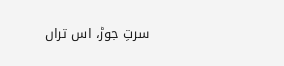سرتِ جوڑ، اس تراں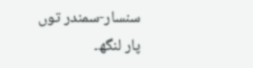سنسار-سمندر توں پار لنگھ۔